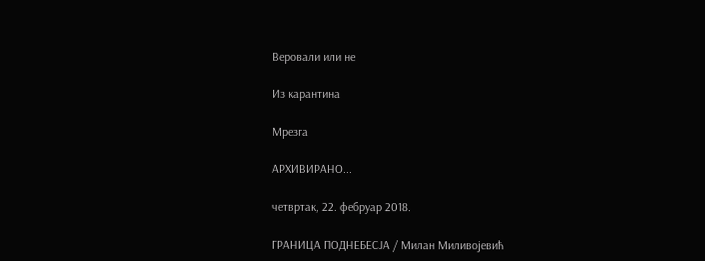Веровали или не

Из карантина

Мрезга

АРХИВИРАНО...

четвртак, 22. фебруар 2018.

ГРАНИЦА ПОДНЕБЕСЈА / Милан Миливојевић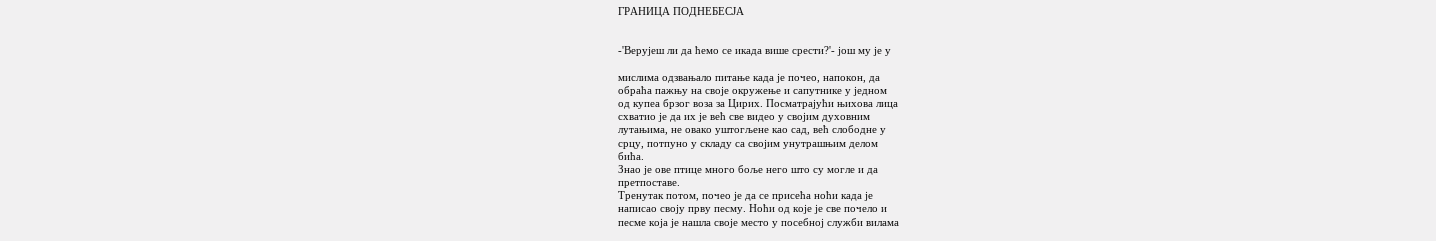ГРАНИЦА ПОДНЕБЕСЈА


-'Верујеш ли да ћемо се икада више срести?'- још му је у

мислима одзвањало питање када је почео, напокон, да
обраћа пажњу на своје окружење и сапутнике у једном
од купеа брзог воза за Цирих. Посматрајући њихова лица
схватио је да их је већ све видео у својим духовним
лутањима, не овако уштогљене као сад, већ слободне у
срцу, потпуно у складу са својим унутрашњим делом
бића.
Знао је ове птице много боље него што су могле и да
претпоставе.
Тренутак потом, почео је да се присећа ноћи када је
написао своју прву песму. Ноћи од које је све почело и
песме која је нашла своје место у посебној служби вилама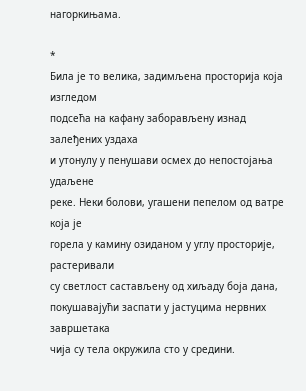нагоркињама.

*
Била је то велика, задимљена просторија која изгледом
подсећа на кафану заборављену изнад залеђених уздаха
и утонулу у пенушави осмех до непостојања удаљене
реке. Неки болови, угашени пепелом од ватре која је
горела у камину озиданом у углу просторије, растеривали
су светлост састављену од хиљаду боја дана,
покушавајући заспати у јастуцима нервних завршетака
чија су тела окружила сто у средини.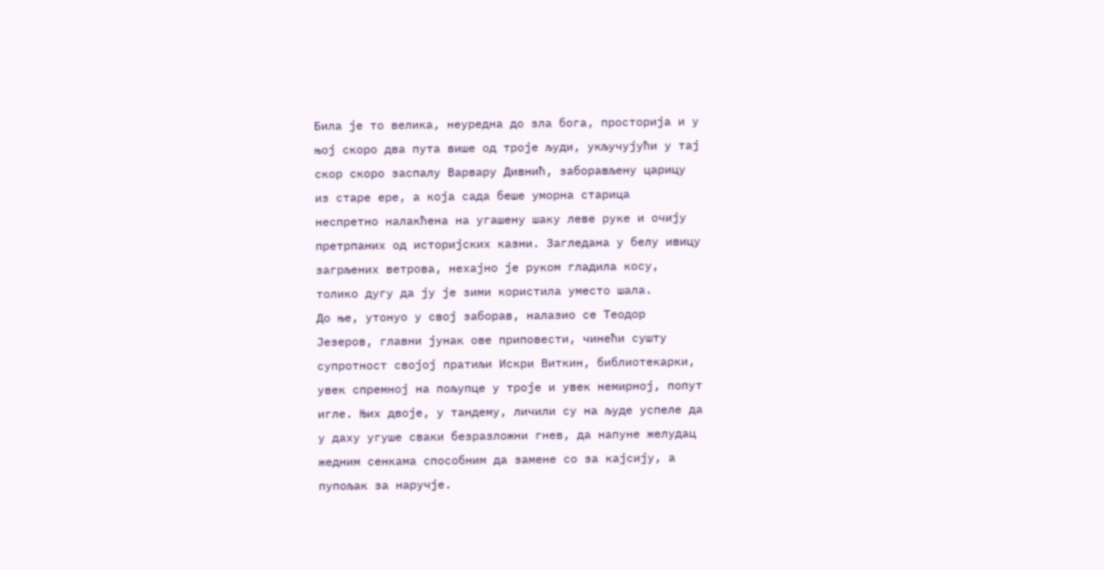Била је то велика, неуредна до зла бога, просторија и у
њој скоро два пута више од троје људи, укључујући у тај
скор скоро заспалу Варвару Дивнић, заборављену царицу
из старе ере, а која сада беше уморна старица
неспретно налакћена на угашену шаку леве руке и очију
претрпаних од историјских казни. Загледана у белу ивицу
загрљених ветрова, нехајно је руком гладила косу,
толико дугу да ју је зими користила уместо шала.
До ње, утонуо у свој заборав, налазио се Теодор
Језеров, главни јунак ове приповести, чинећи сушту
супротност својој пратиљи Искри Виткин, библиотекарки,
увек спремној на пољупце у троје и увек немирној, попут
игле. Њих двоје, у тандему, личили су на људе успеле да
у даху угуше сваки безразложни гнев, да напуне желудац
жедним сенкама способним да замене со за кајсију, а
пупољак за наручје.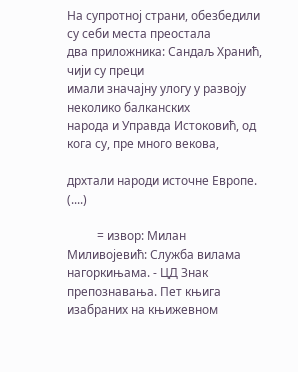На супротној страни, обезбедили су себи места преостала
два приложника: Сандаљ Хранић, чији су преци
имали значајну улогу у развоју неколико балканских
народа и Управда Истоковић, од кога су, пре много векова,

дрхтали народи источне Европе.  (....)

          = извор: Милан Миливојевић: Служба вилама нагоркињама. - ЦД Знак препознавања. Пет књига изабраних на књижевном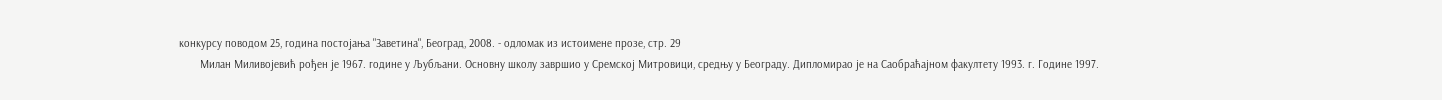конкурсу поводом 25, година постојања "Заветина", Београд, 2008. - одломак из истоимене прозе, стр. 29
       Милан Миливојевић рођен је 1967. године у Љубљани. Основну школу завршио у Сремској Митровици, средњу у Београду. Дипломирао је на Саобраћајном факултету 1993. г. Године 1997.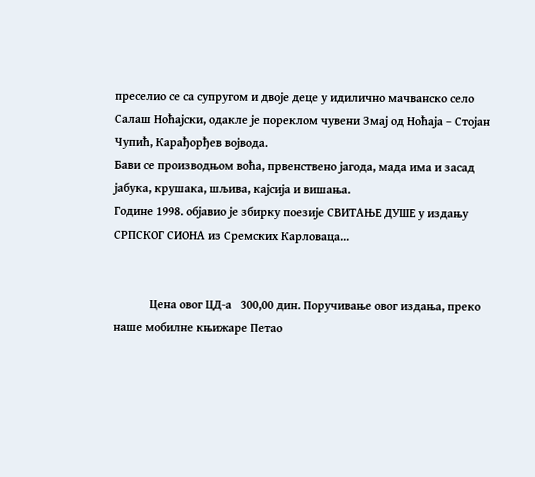преселио се са супругом и двоје деце у идилично мачванско село Салаш Ноћајски, одакле је пореклом чувени Змај од Ноћаја – Стојан Чупић, Карађорђев војвода.
Бави се производњом воћа, првенствено јагода, мада има и засад јабука, крушака, шљива, кајсија и вишања.
Године 1998. објавио је збирку поезије СВИТАЊЕ ДУШЕ у издању СРПСКОГ СИОНА из Сремских Карловаца...


            Цена овог ЦД-а   300,00 дин. Поручивање овог издања, преко наше мобилне књижаре Петао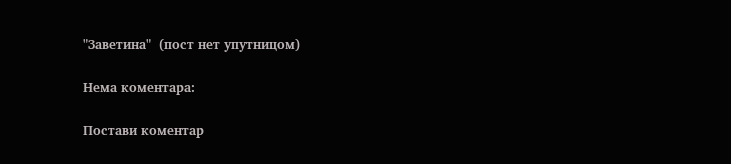"Заветина"  (пост нет упутницом)

Нема коментара:

Постави коментар